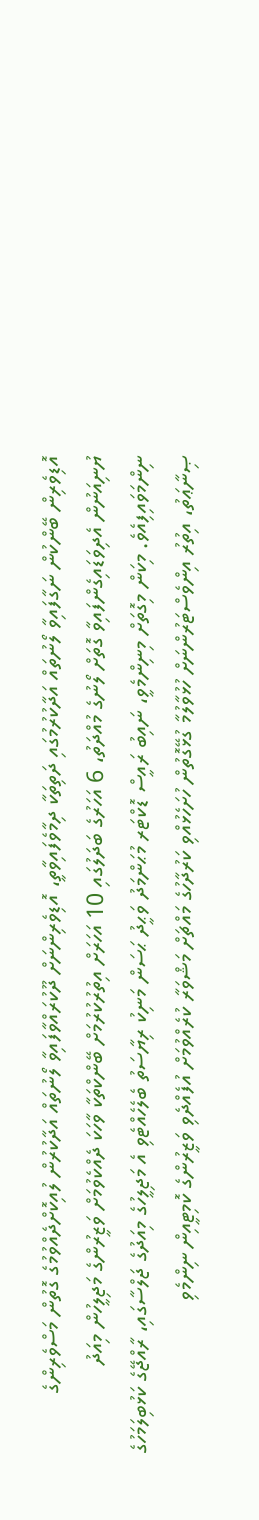އޮޑިވެރިން ބޭންކުން ނަގާފައިވާ ލޯނުތައް އަދާކުރުމުގައި ދަތިތަކާ ދިމާވެފައިވާތީ، އޮޑިވެރިންނަށް ދޫކުރައްވާފައިވާ ލޯނުތައް އަދާކުރުން ލުއިކޮށްދެއްވުމުގެ ގޮތުން މަސްވެރިންގެ ޔުނިއަނުން އެދިވަޑައިގެންފައިވާ ގޮތަށް ލޯނުގެ މުއްދަތު، 6 އަހަރުގެ ބަދަލުގައި 10 އަހަރަށް އިތުރުކުރުމަށް ބޭންކްތަކާ ވާހަކަ ދެއްކެވުމަށް ވަޒީރުންގެ މަޖިލީހުން މިއަދު ނިންމަވައިފިއެވެ. މިކަން މިގޮތަށް މިނިންމެވީ، ނައިބު ރައީސް ޑޮކްޓަރ މުޙަންމަދު ވަޙީދު ޙަސަން މަނިކު ރިޔާސަތު ބެލެހެއްޓެވި އެ މަޖިލީހުގެ މިއަދުގެ ޖަލްސާގައި، ރާއްޖޭގެ ކަޅުބިލަމަހުގެ ޞިނާޢަތު، އިތުރު އިންވެސްޓަރުންނަށް ހުޅުވާލުމާ ގުޅޭގޮތުން ހުށަހެޅުއްވި ކަރުދާހުގެ މައްޗަށް މަޝްވަރާ ކުރެއްވުމަށް އުފެއްދެވި ވަޒީރުންގެ ކޮމިޓީއިން ނިންމެވި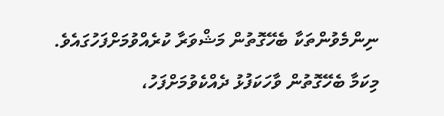ނިންމެވުންތަކާ ބެހޭގޮތުން މަޝްވަރާ ކުރެއްވުމަށްފަހުގައެވެ.
މިކަމާ ބެހޭގޮތުން ވާހަކަފުޅު ދެއްކެވުމަށްފަހު،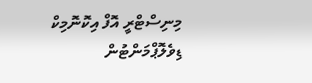މިނިސްޓްރީ އޮފް އިކޮނޮމިކް ޑިވެލޮޕްމަންޓުން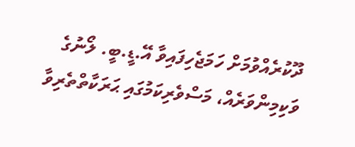ދޫކުރެއްވުމަށް ހަމަޖެހިފައިވާ އޭ.ޑީ.ބީ. ލޯނުގެ ވަކިމިންވަރެއް، މަސްވެރިކަމުގައި ޙަރަކާތްތެރިވާ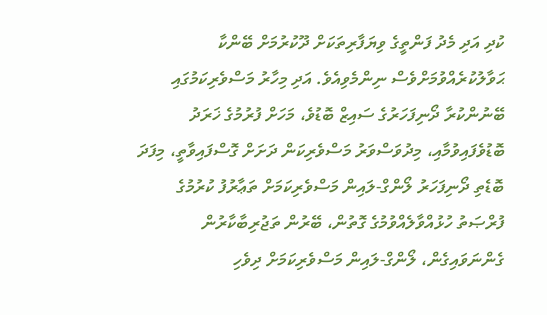ކުދި އަދި މެދު ފަންތީގެ ވިޔަފާރިތަކަށް ދޫކުރުމަށް ބޭންކާ ޙަވާލުކުރެއްވުމަށްވެސް ނިންމެވިއެވެ. އަދި މިހާރު މަސްވެރިކަމުގައި ބޭނުންކުރާ ދޯނިފަހަރުގެ ސައިޒް ބޮޑުވެ، މަހަށް ފުރުމުގެ ޚަރަދު ބޮޑުވެފައިވުމާއި، މިދުވަސްވަރު މަސްވެރިކަން ދަށަށް ގޮސްފައިވާތީ، މިފަދަ ބޮޑެތި ދޯނިފަހަރު ލޯންގް-ލައިން މަސްވެރިކަމަށް ތަޢާރުފު ކުރުމުގެ ފުރްޞަތު ހުޅުއްވާލެއްވުމުގެ ގޮތުން، ބޭރުން ތަޖުރިބާކާރުން ގެންނަވައިގެން، ލޯންގް-ލައިން މަސްވެރިކަމަށް ދިވެހި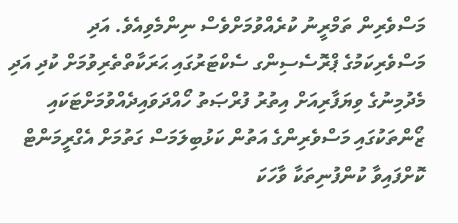މަސްވެރިން ތަމްރީނު ކުރެއްވުމަށްވެސް ނިންމެވިއެވެ. އަދި މަސްވެރިކަމުގެ ޕްރޮސެސިންގ ސެކްޓަރުގައި ޙަރަކާތްތެރިވުމަށް ކުދި އަދި މެދުމިނުގެ ވިޔަފާރިއަށް އިތުރު ފުރްޞަތު ހޯއްދަވައިދެއްވުމަށްޓަކައި ޒޯންތަކުގައި މަސްވެރިންގެ އަތުން ކަޅުބިލަމަސް ގަތުމަށް އެގްރީމަންޓް ކޮށްފައިވާ ކުންފުނިތަކާ ވާހަކަ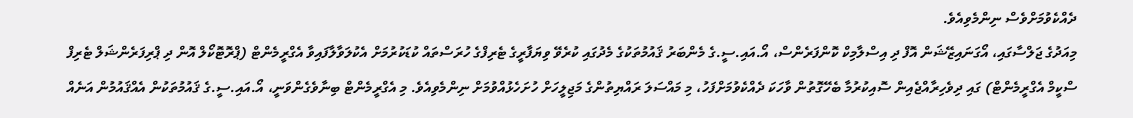ދެއްކެވުމަށްވެސް ނިންމެވިއެވެ.
މިއަދުގެ ޖަލްސާގައި، އޯގަނައިޒޭޝަން އޮފް ދި އިސްލާމިކް ކޮންފަރެންސް، އޯ.އައި.ސީ.ގެ މެންބަރު ޤައުމުތަކުގެ މެދުގައި ކުރެވޭ ވިޔަފާރީގެ ޓެރިފްގެ ހުރަސްތައް ކުޑަކުރުމަށް އެކުލަވާލާފައިވާ އެގްރީމެންޓް (ޕްރޮޓޮކޯލް އޮން ދި ޕްރިފަރެންޝަލް ޓެރިފް ސްކީމް އެގްރީމެންޓް) ގައި ދިވެހިރާއްޖެއިން ސޮއިކުރުމާ ބެހޭގޮތުން ވާހަކަ ދެއްކެވުމަށްފަހު، މި މައްސަލަ ރައްޔިތުންގެ މަޖިލީހަށް ހުށަހެޅުއްވުމަށް ނިންމެވިއެވެ. މި އެގްރީމެންޓް ބިނާވެގެންވަނީ، އޯ.އައި.ސީ.ގެ ޤައުމުތަކުން އެއްޤައުމުން އަނެއް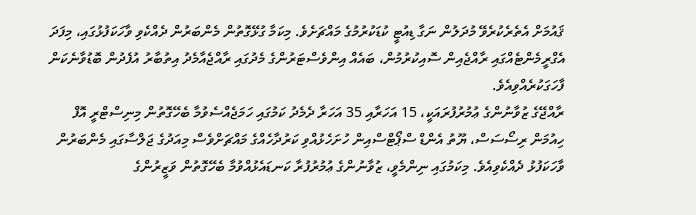ޤައުމަށް އެތެރެކުރެވޭ މުދަލުން ނަގާ ޑިއުޓީ ކުޑަކުރުމުގެ މައްޗަށެވެ. މިކަމާ ގުޅޭގޮތުން މެންބަރުން ދެއްކެވި ވާހަކަފުޅުގައި، މިފަދަ އެގްރީމެންޓެއްގައި ރާއްޖެއިން ސޮއިކުރުމުން، ބައެއް އިންވެސްޓަރުންގެ މެދުގައި ރާއްޖެއާމެދު އިތުބާރު އުފެދުން ބޮޑުވާނެކަން ފާހަގަކުރެއްވިއެވެ.
ރާއްޖޭގެ ޒުވާނުންގެ ޢުމުރުފުރައަކީ، 15 އަހަރާއި 35 އަހަރާ ދެމެދު ކަމުގައި ހަމަޖެއްސެވުމާ ބެހޭގޮތުން މިނިސްޓްރީ އޮފް ހިއުމަން ރިސޯސަސް، ޔޫތު އެންޑް ސްޕޯޓްސްއިން ހުށަހެޅުއްވި ކަރުދާހެއްގެ މައްޗަށްވެސް މިއަދުގެ ޖަލްސާގައި މެންބަރުން ވާހަކަފުޅު ދެއްކެވިއެވެ. މިކަމުގައި ނިންމެވީ، ޒުވާނުންގެ ޢުމުރުފުރާ ކަނޑައެޅުއްވުމާ ބެހޭގޮތުން ވަޒީރުންގެ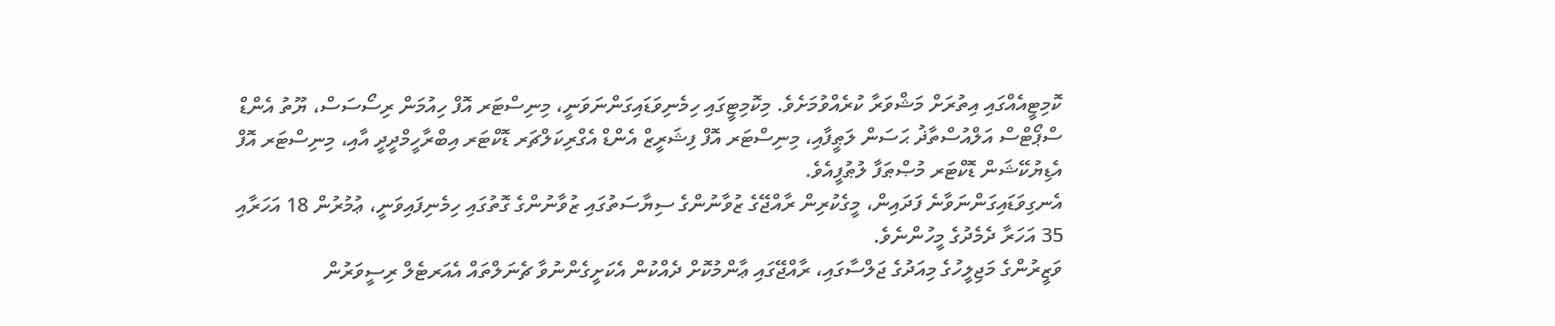ކޮމިޓީއެއްގައި އިތުރަށް މަޝްވަރާ ކުރެއްވުމަށެވެ. މިކޮމިޓީގައި ހިމެނިވަޑައިގަންނަވަނީ، މިނިސްޓަރ އޮފް ހިއުމަން ރިސޯސަސް، ޔޫތު އެންޑް ސްޕޯޓްސް އަލްއުސްތާޛު ޙަސަން ލަޠީފާއި، މިނިސްޓަރ އޮފް ފިޝަރީޒް އެންޑް އެގްރިކަލްޗަރ ޑޮކްޓަރ އިބްރާހީމްދީދީ އާއި، މިނިސްޓަރ އޮފް އެޑިޔުކޭޝަން ޑޮކްޓަރ މުޞްޠަފާ ލުޠުފީއެވެ.
އެނގިވަޑައިގަންނަވާނެ ފަދައިން، މީގެކުރިން ރާއްޖޭގެ ޒުވާނުންގެ ސިޔާސަތުގައި ޒުވާނުންގެ ގޮތުގައި ހިމެނިފައިވަނީ، ޢުމުރުން 18 އަހަރާއި 35 އަހަރާ ދެމެދުގެ މީހުންނެވެ.
ވަޒީރުންގެ މަޖިލީހުގެ މިއަދުގެ ޖަލްސާގައި، ރާއްޖޭގައި ޢާންމުކޮށް ދެއްކުން އެކަށީގެންނުވާ ޗެނަލްތައް އެއަރޓެލް ރިސީވަރުން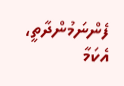ފެންނަމުންދާތީ، އެކަމާ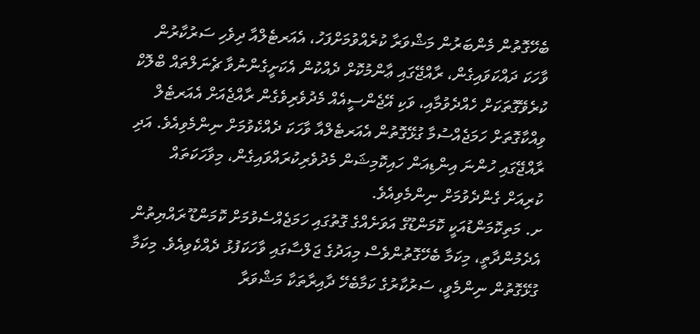ބެހޭގޮތުން މެންބަރުން މަޝްވަރާ ކުރެއްވުމަށްފަހު، އެއަރޓެލްއާ ދިވެހި ސަރުކާރުން ވާހަކަ ދައްކަވައިގެން، ރާއްޖޭގައި ޢާންމުކޮށް ދެއްކުން އެކަށީގެންނުވާ ޗެނަލްތައް ބްލޮކް ކުރެވޭގޮތަކަށް ހެއްދެވުމާއި، ވަކި އޭޖެންސީއެއް މެދުވެރިވެގެން ރާއްޖެއަށް އެއަރޓެލް ވިއްކާގޮތަށް ހަމަޖެއްސުމާ ގުޅޭގޮތުން އެއަރޓެލްއާ ވާހަކަ ދެއްކެވުމަށް ނިންމެވިއެވެ. އަދި ރާއްޖޭގައި ހުންނަ އިންޑިއަން ހައިކޮމިޝަން މެދުވެރިކުރައްވައިގެން، މިވާހަކަތައް ކުރިއަށް ގެންދެވުމަށް ނިންމެވިއެވެ.
ށ. މަތިކޮމަންޑުއަކީ ކޮމަންޑޫގެ އަވަށެއްގެ ގޮތުގައި ހަމަޖެއްސެވުމަށް ކޮމަންޑޫ ރައްޔިތުން އެދެމުންދާތީ، މިކަމާ ބެހޭގޮތުންވެސް މިއަދުގެ ޖަލްސާގައި ވާހަކަފުޅު ދެއްކެވިއެވެ. މިކަމާ ގުޅޭގޮތުން ނިންމެވީ، ސަރުކާރުގެ ކަމާބެހޭ ދާއިރާތަކާ މަޝްވަރާ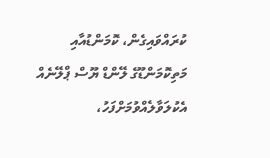ކުރައްވައިގެން، ކޮމަންޑުއާއި މަތިކޮމަންޑޫގެ ލޭންޑް ޔޫސް ޕްލޭނެއް އެކުލަވާލެއްވުމަށްފަހު،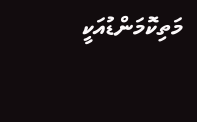މަތިކޮމަންޑުއަކީ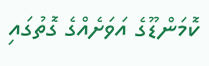ކޮމަންޑޫގެ އަވަށެއްގެ ގޮތުގައި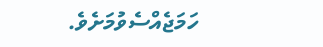ހަމަޖެއްސެވުމަށެވެ.